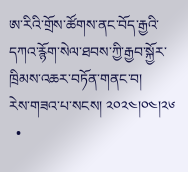ཨ་རིའི་གྲོས་ཚོགས་ནང་བོད་རྒྱའི་དཀའ་རྙོག་སེལ་ཐབས་ཀྱི་རྒྱབ་སྐྱོར་ཁྲིམས་འཆར་བཏོན་གནང་བ།
རེས་གཟའ་པ་སངས། ༢༠༢༤།༠༤།༢༦
  •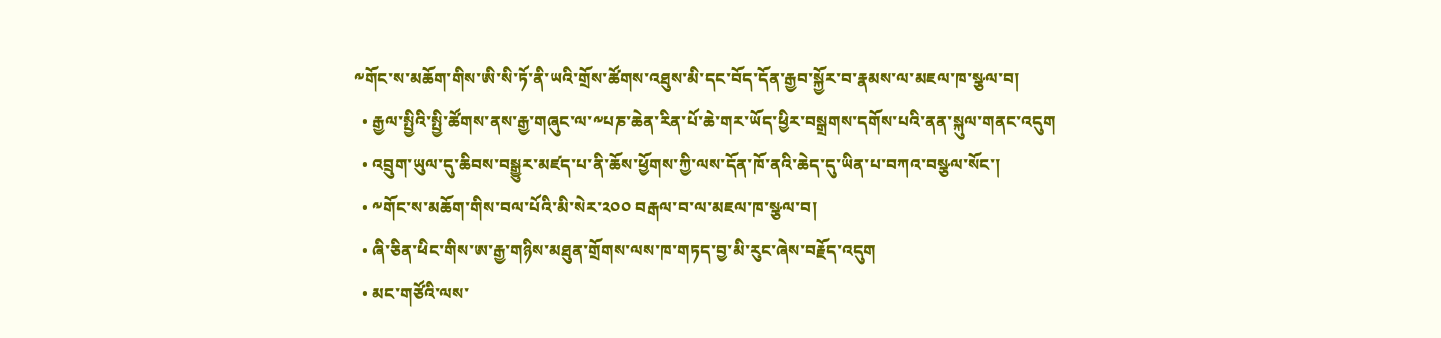༸གོང་ས་མཆོག་གིས་ཨི་སི་ཏོ་ནི་ཡའི་གྲོས་ཚོགས་འཐུས་མི་དང་བོད་དོན་རྒྱབ་སྐྱོར་བ་རྣམས་ལ་མཇལ་ཁ་སྩལ་བ།
  • རྒྱལ་སྤྱིའི་སྤྱི་ཚོགས་ནས་རྒྱ་གཞུང་ལ་༸པཎ་ཆེན་རིན་པོ་ཆེ་གར་ཡོད་ཕྱིར་བསྒྲགས་དགོས་པའི་ནན་སྐུལ་གནང་འདུག
  • འབྲུག་ཡུལ་དུ་ཆིབས་བསྒྱུར་མཛད་པ་ནི་ཆོས་ཕྱོགས་ཀྱི་ལས་དོན་ཁོ་ནའི་ཆེད་དུ་ཡིན་པ་བཀའ་བསྩལ་སོང་།
  • ༸གོང་ས་མཆོག་གིས་བལ་པོའི་མི་སེར་༢༠༠ བརྒལ་བ་ལ་མཇལ་ཁ་སྩལ་བ།
  • ཞི་ཅིན་ཕིང་གིས་ཨ་རྒྱ་གཉིས་མཐུན་གྲོགས་ལས་ཁ་གཏད་བྱ་མི་རུང་ཞེས་བརྗོད་འདུག
  • མང་གཙོའི་ལས་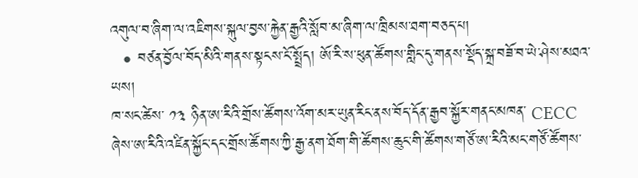འགུལ་བ་ཞིག་ལ་འཇིགས་སྐུལ་བྱས་རྐྱེན་རྒྱའི་སློབ་མ་ཞིག་ལ་ཁྲིམས་ཐག་བཅད་པ།
  • བཙན་བྱོལ་བོད་མིའི་གནས་སྟངས་ངོ་སྤྲོད། ཨོ་རི་ས་ཕུན་ཚོགས་གླིང་དུ་གནས་སྡོད་སྐྲ་བཟོ་བ་ཡེ་ཤེས་མཐའ་ཡས།
ཁ་སང་ཚེས་ ༡༣ ཉིན་ཨ་རིའི་གྲོས་ཚོགས་འོག་མར་ཡུན་རིང་ནས་བོད་དོན་རྒྱབ་སྐྱོར་གནང་མཁན་ CECC ཞེས་ཨ་རིའི་འཛིན་སྐྱོང་དང་གྲོས་ཚོགས་ཀྱི་རྒྱ་ནག་ཐོག་གི་ཚོགས་ཆུང་གི་ཚོགས་གཙོ་ཨ་རིའི་མང་གཙོ་ཚོགས་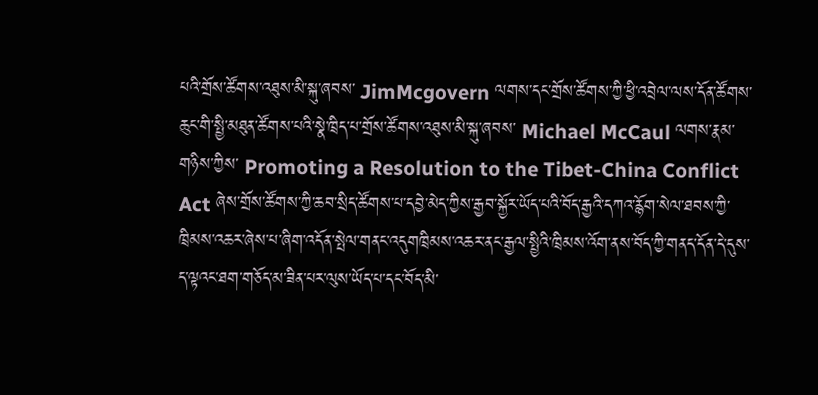པའི་གྲོས་ཚོགས་འཐུས་མི་སྐུ་ཞབས་ JimMcgovern ལགས་དང་གྲོས་ཚོགས་ཀྱི་ཕྱི་འབྲེལ་ལས་དོན་ཚོགས་ཆུང་གི་སྤྱི་མཐུན་ཚོགས་པའི་སྣེ་ཁྲིད་པ་གྲོས་ཚོགས་འཐུས་མི་སྐུ་ཞབས་ Michael McCaul ལགས་རྣམ་གཉིས་ཀྱིས་ Promoting a Resolution to the Tibet-China Conflict Act ཞེས་གྲོས་ཚོགས་ཀྱི་ཆབ་སྲིད་ཚོགས་པ་དབྱེ་མེད་ཀྱིས་རྒྱབ་སྐྱོར་ཡོད་པའི་བོད་རྒྱའི་དཀའ་རྙོག་སེལ་ཐབས་ཀྱི་ཁྲིམས་འཆར་ཞེས་པ་ཞིག་འདོན་སྤེལ་གནང་འདུགཁྲིམས་འཆར་ནང་རྒྱལ་སྤྱིའི་ཁྲིམས་འོག་ནས་བོད་ཀྱི་གནད་དོན་དེ་དུས་ད་ལྟའང་ཐག་གཅོད་མ་ཟིན་པར་ལུས་ཡོད་པ་དང་བོད་མི་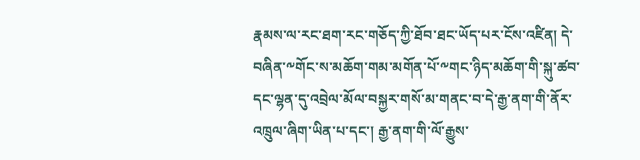རྣམས་ལ་རང་ཐག་རང་གཅོད་ཀྱི་ཐོབ་ཐང་ཡོད་པར་ངོས་འཛིན། དེ་བཞིན་༸གོང་ས་མཆོག་གམ་མགོན་པོ་༸གང་ཉིད་མཆོག་གི་སྐུ་ཚབ་དང་ལྷན་དུ་འབྲེལ་མོལ་བསྐྱར་གསོ་མ་གནང་བ་དེ་རྒྱ་ནག་གི་ནོར་འཁྲུལ་ཞིག་ཡིན་པ་དང་། རྒྱ་ནག་གི་ལོ་རྒྱུས་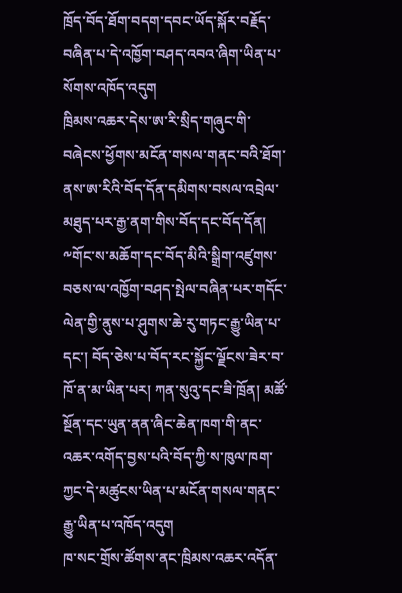ཁྲོད་བོད་ཐོག་བདག་དབང་ཡོད་སྐོར་བརྗོད་བཞིན་པ་དེ་འཁྱོག་བཤད་འབའ་ཞིག་ཡིན་པ་སོགས་འཁོད་འདུག
ཁྲིམས་འཆར་དེས་ཨ་རི་སྲིད་གཞུང་གི་བཞེངས་ཕྱོགས་མངོན་གསལ་གནང་བའི་ཐོག་ནས་ཨ་རིའི་བོད་དོན་དམིགས་བསལ་འབྲེལ་མཐུད་པར་རྒྱ་ནག་གིས་བོད་དང་བོད་དོན། ༸གོང་ས་མཆོག་དང་བོད་མིའི་སྒྲིག་འཛུགས་བཅས་ལ་འཁྱོག་བཤད་སྤེལ་བཞིན་པར་གདོང་ལེན་གྱི་ནུས་པ་ཤུགས་ཆེ་རུ་གཏང་རྒྱུ་ཡིན་པ་དང་། བོད་ཅེས་པ་བོད་རང་སྐྱོང་ལྗོངས་ཟེར་བ་ཁོ་ན་མ་ཡིན་པར། ཀན་སུའུ་དང་ཟི་ཁྲོན། མཚོ་སྔོན་དང་ཡུན་ནན་ཞིང་ཆེན་ཁག་གི་ནང་འཆར་འགོད་བྱས་པའི་བོད་ཀྱི་ས་ཁུལ་ཁག་ཀྱང་དེ་མཚུངས་ཡིན་པ་མངོན་གསལ་གནང་རྒྱུ་ཡིན་པ་འཁོད་འདུག
ཁ་སང་གྲོས་ཚོགས་ནང་ཁྲིམས་འཆར་འདོན་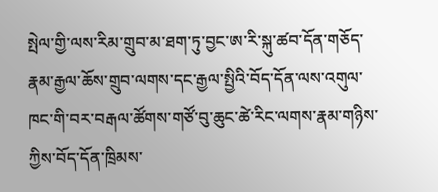སྤེལ་གྱི་ལས་རིམ་གྲུབ་མ་ཐག་ཏུ་བྱང་ཨ་རི་སྐུ་ཚབ་དོན་གཅོད་རྣམ་རྒྱལ་ཆོས་གྲུབ་ལགས་དང་རྒྱལ་སྤྱིའི་བོད་དོན་ལས་འགུལ་ཁང་གི་བར་བརྒལ་ཚོགས་གཙོ་བུ་ཆུང་ཚེ་རིང་ལགས་རྣམ་གཉིས་ཀྱིས་བོད་དོན་ཁྲིམས་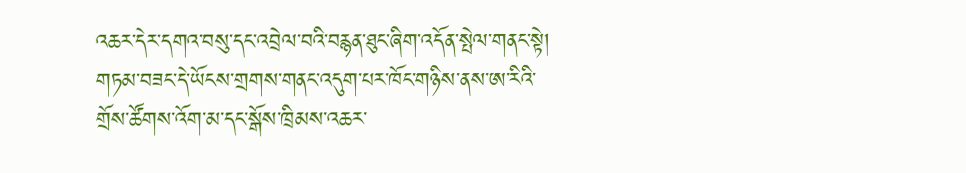འཆར་དེར་དགའ་བསུ་དང་འབྲེལ་བའི་བརྙན་ཐུང་ཞིག་འདོན་སྤེལ་གནང་སྟེ། གཏམ་བཟང་དེ་ཡོངས་གྲགས་གནང་འདུག་པར་ཁོང་གཉིས་ནས་ཨ་རིའི་གྲོས་ཚོགས་འོག་མ་དང་སྒོས་ཁྲིམས་འཆར་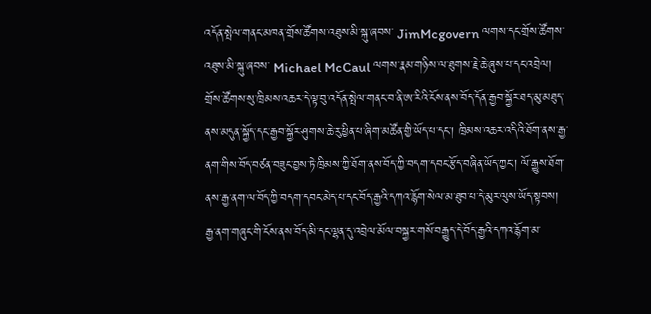འདོན་སྤེལ་གནང་མཁན་གྲོས་ཚོགས་འཐུས་མི་སྐུ་ཞབས་ JimMcgovern ལགས་དང་གྲོས་ཚོགས་འཐུས་མི་སྐུ་ཞབས་ Michael McCaul ལགས་རྣམ་གཉིས་ལ་ཐུགས་རྗེ་ཆེ་ཞུས་པ་དང་འབྲེལ། གྲོས་ཚོགས་སུ་ཁྲིམས་འཆར་དེ་ལྟ་བུ་འདོན་སྤེལ་གནང་བ་ནི་ཨ་རིའི་ངོས་ནས་བོད་དོན་རྒྱབ་སྐྱོར་ཐད་མུ་མཐུད་ནས་མདུན་སྐྱོད་དང་རྒྱབ་སྐྱོར་ཤུགས་ཆེ་རུ་ཕྱིན་པ་ཞིག་མཚོན་གྱི་ཡོད་པ་དང་། ཁྲིམས་འཆར་འདིའི་ཐོག་ནས་རྒྱ་ནག་གིས་བོད་བཙན་བཟུང་བྱས་ཏེ་ཁྲིམས་ཀྱི་ཐོག་ནས་བོད་ཀྱི་བདག་དབང་རྩོད་བཞིན་ཡོད་ཀྱང་། ལོ་རྒྱུས་ཐོག་ནས་རྒྱ་ནག་ལ་བོད་ཀྱི་བདག་དབང་མེད་པ་དང་བོད་རྒྱའི་དཀའ་རྙོག་སེལ་མ་ཐུབ་པ་དེ་མུར་ལུས་ཡོད་སྟབས། རྒྱ་ནག་གཞུང་གི་ངོས་ནས་བོད་མི་དང་ལྷན་དུ་འབྲེལ་མོལ་བསྐྱར་གསོ་བརྒྱུད་དེ་བོད་རྒྱའི་དཀའ་རྙོག་མ་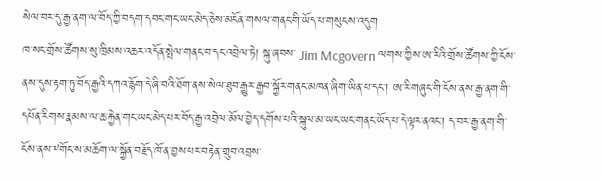སེལ་བར་དུ་རྒྱ་ནག་ལ་བོད་ཀྱི་བདག་དབང་གང་ཡང་མེད་ཅེས་མངོན་གསལ་གནང་གི་ཡོད་པ་གསུངས་འདུག
ཁ་སང་གྲོས་ཚོགས་སུ་ཁྲིམས་འཆར་འདོན་སྤེལ་གནང་བ་དང་འབྲེལ་ཏེ། སྐུ་ཞབས་ Jim Mcgovern ལགས་ཀྱིས་ཨ་རིའི་གྲོས་ཚོགས་ཀྱི་ངོས་ནས་དུས་རྟག་ཏུ་བོད་རྒྱའི་དཀའ་རྙོག་དེ་ཞི་བའི་ཐོག་ནས་སེལ་ཐུབ་རྒྱུར་རྒྱབ་སྐྱོར་གནང་མཁན་ཞིག་ཡིན་པ་དང་། ཨ་རི་གཞུང་གི་ངོས་ནས་རྒྱ་ནག་གི་དཔོན་རིགས་རྣམས་ལ་ཆ་རྐྱེན་གང་ཡང་མེད་པར་བོད་རྒྱ་འབྲེལ་མོལ་བྱེད་དགོས་པའི་སྐུལ་མ་ཡང་ཡང་གནང་ཡོད་པ་དེ་ལྟར་ནའང་། ད་བར་རྒྱ་ནག་གི་ངོས་ནས་༸གོང་ས་མཆོག་ལ་སྐྱོན་བརྗོད་ཁོ་ན་བྱས་པར་བརྟེན་གྲུབ་འབྲས་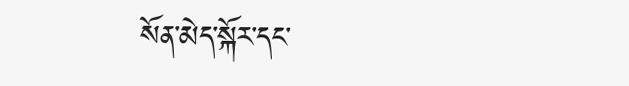སོན་མེད་སྐོར་དང་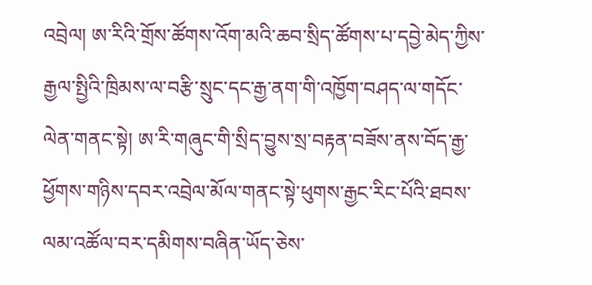འབྲེལ། ཨ་རིའི་གྲོས་ཚོགས་འོག་མའི་ཆབ་སྲིད་ཚོགས་པ་དབྱེ་མེད་ཀྱིས་རྒྱལ་སྤྱིའི་ཁྲིམས་ལ་བརྩི་སྲུང་དང་རྒྱ་ནག་གི་འཁྱོག་བཤད་ལ་གདོང་ལེན་གནང་སྟེ། ཨ་རི་གཞུང་གི་སྲིད་བྱུས་སྲ་བརྟན་བཟོས་ནས་བོད་རྒྱ་ཕྱོགས་གཉིས་དབར་འབྲེལ་མོལ་གནང་སྟེ་ཕུགས་རྒྱང་རིང་པོའི་ཐབས་ལམ་འཚོལ་བར་དམིགས་བཞིན་ཡོད་ཅེས་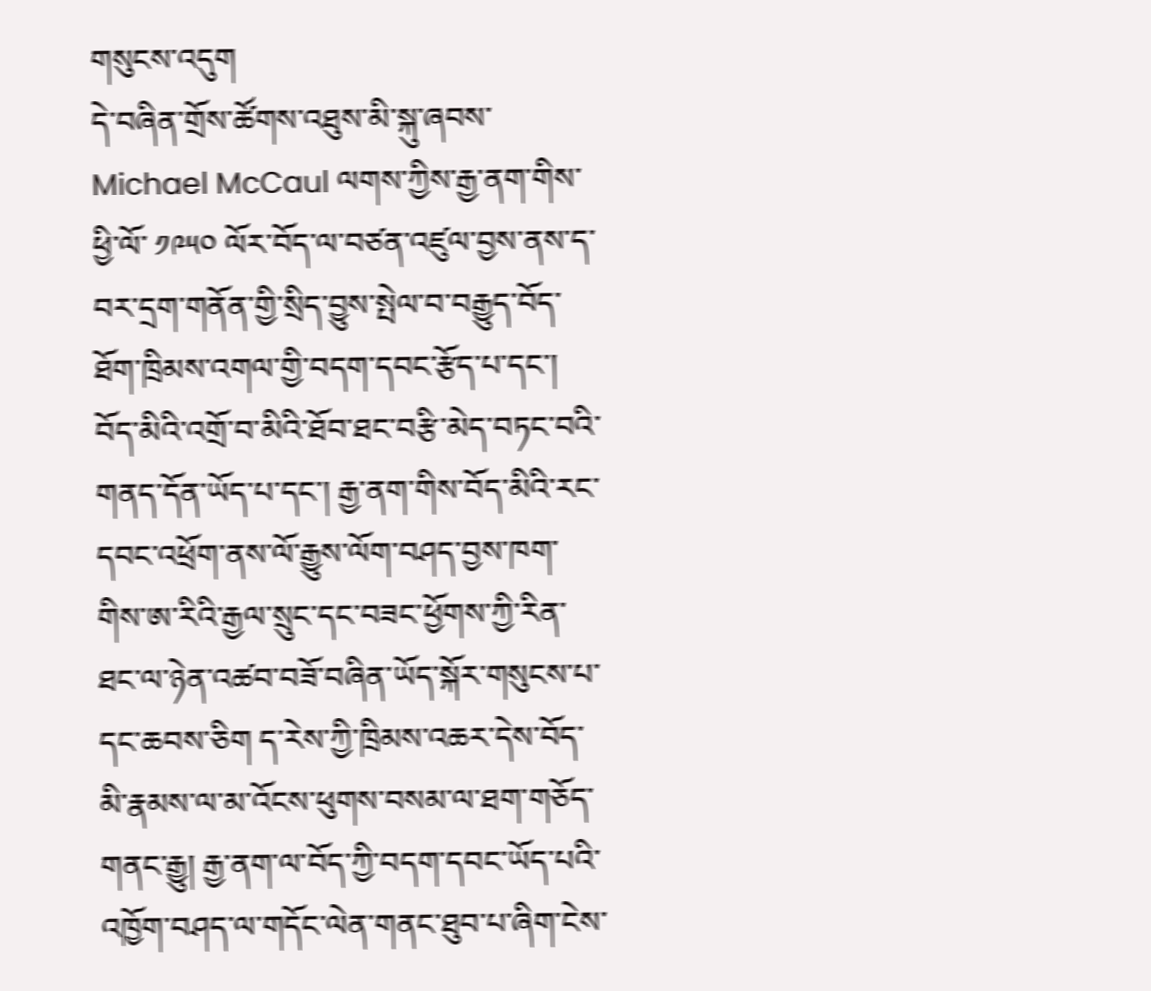གསུངས་འདུག
དེ་བཞིན་གྲོས་ཚོགས་འཐུས་མི་སྐུ་ཞབས་ Michael McCaul ལགས་ཀྱིས་རྒྱ་ནག་གིས་ཕྱི་ལོ་ ༡༩༥༠ ལོར་བོད་ལ་བཙན་འཛུལ་བྱས་ནས་ད་བར་དྲག་གནོན་གྱི་སྲིད་བྱུས་སྤེལ་བ་བརྒྱུད་བོད་ཐོག་ཁྲིམས་འགལ་གྱི་བདག་དབང་རྩོད་པ་དང་། བོད་མིའི་འགྲོ་བ་མིའི་ཐོབ་ཐང་བརྩི་མེད་བཏང་བའི་གནད་དོན་ཡོད་པ་དང་། རྒྱ་ནག་གིས་བོད་མིའི་རང་དབང་འཕྲོག་ནས་ལོ་རྒྱུས་ལོག་བཤད་བྱས་ཁག་གིས་ཨ་རིའི་རྒྱལ་སྲུང་དང་བཟང་ཕྱོགས་ཀྱི་རིན་ཐང་ལ་ཉེན་འཚབ་བཟོ་བཞིན་ཡོད་སྐོར་གསུངས་པ་དང་ཆབས་ཅིག ད་རེས་ཀྱི་ཁྲིམས་འཆར་དེས་བོད་མི་རྣམས་ལ་མ་འོངས་ཕུགས་བསམ་ལ་ཐག་གཅོད་གནང་རྒྱུ། རྒྱ་ནག་ལ་བོད་ཀྱི་བདག་དབང་ཡོད་པའི་འཁྱོག་བཤད་ལ་གདོང་ལེན་གནང་ཐུབ་པ་ཞིག་ངེས་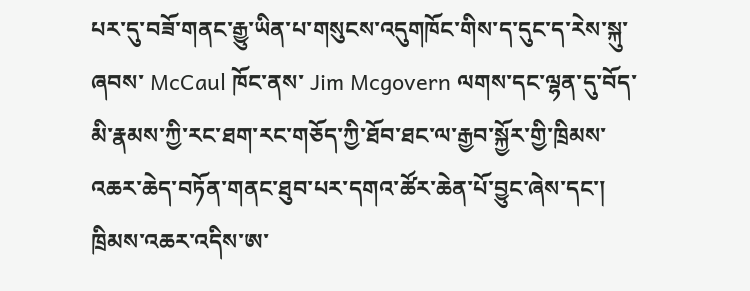པར་དུ་བཟོ་གནང་རྒྱུ་ཡིན་པ་གསུངས་འདུགཁོང་གིས་ད་དུང་ད་རེས་སྐུ་ཞབས་ McCaul ཁོང་ནས་ Jim Mcgovern ལགས་དང་ལྷན་དུ་བོད་མི་རྣམས་ཀྱི་རང་ཐག་རང་གཅོད་ཀྱི་ཐོབ་ཐང་ལ་རྒྱབ་སྐྱོར་གྱི་ཁྲིམས་འཆར་ཆེད་བཏོན་གནང་ཐུབ་པར་དགའ་ཚོར་ཆེན་པོ་བྱུང་ཞེས་དང་། ཁྲིམས་འཆར་འདིས་ཨ་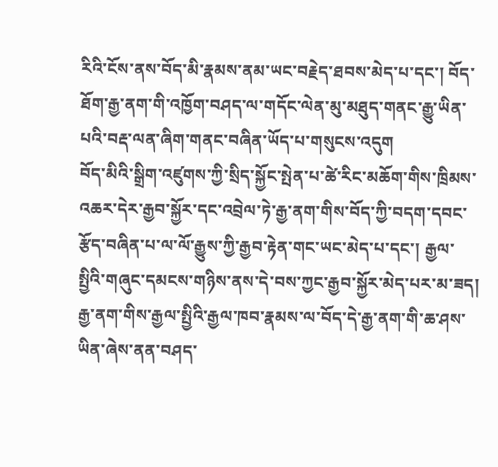རིའི་ངོས་ནས་བོད་མི་རྣམས་ནམ་ཡང་བརྗེད་ཐབས་མེད་པ་དང་། བོད་ཐོག་རྒྱ་ནག་གི་འཁྱོག་བཤད་ལ་གདོང་ལེན་མུ་མཐུད་གནང་རྒྱུ་ཡིན་པའི་བརྡ་ལན་ཞིག་གནང་བཞིན་ཡོད་པ་གསུངས་འདུག
བོད་མིའི་སྒྲིག་འཛུགས་ཀྱི་སྲིད་སྐྱོང་སྤེན་པ་ཚེ་རིང་མཆོག་གིས་ཁྲིམས་འཆར་དེར་རྒྱབ་སྐྱོར་དང་འབྲེལ་ཏེ་རྒྱ་ནག་གིས་བོད་ཀྱི་བདག་དབང་རྩོད་བཞིན་པ་ལ་ལོ་རྒྱུས་ཀྱི་རྒྱབ་རྟེན་གང་ཡང་མེད་པ་དང་། རྒྱལ་སྤྱིའི་གཞུང་དམངས་གཉིས་ནས་དེ་བས་ཀྱང་རྒྱབ་སྐྱོར་མེད་པར་མ་ཟད། རྒྱ་ནག་གིས་རྒྱལ་སྤྱིའི་རྒྱལ་ཁབ་རྣམས་ལ་བོད་དེ་རྒྱ་ནག་གི་ཆ་ཤས་ཡིན་ཞེས་ནན་བཤད་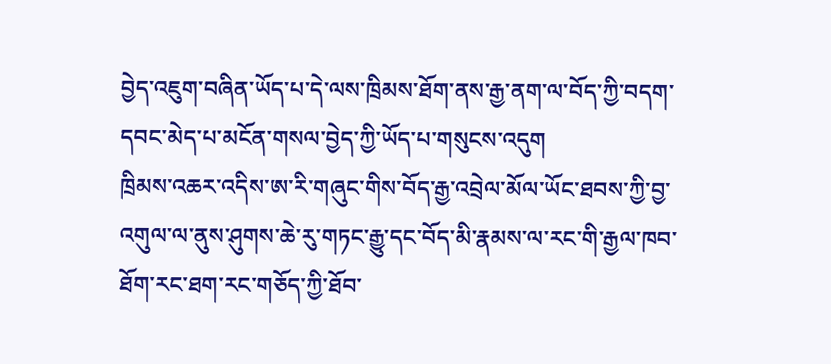བྱེད་འཇུག་བཞིན་ཡོད་པ་དེ་ལས་ཁྲིམས་ཐོག་ནས་རྒྱ་ནག་ལ་བོད་ཀྱི་བདག་དབང་མེད་པ་མངོན་གསལ་བྱེད་ཀྱི་ཡོད་པ་གསུངས་འདུག
ཁྲིམས་འཆར་འདིས་ཨ་རི་གཞུང་གིས་བོད་རྒྱ་འབྲེལ་མོལ་ཡོང་ཐབས་ཀྱི་བྱ་འགུལ་ལ་ནུས་ཤུགས་ཆེ་རུ་གཏང་རྒྱུ་དང་བོད་མི་རྣམས་ལ་རང་གི་རྒྱལ་ཁབ་ཐོག་རང་ཐག་རང་གཅོད་ཀྱི་ཐོབ་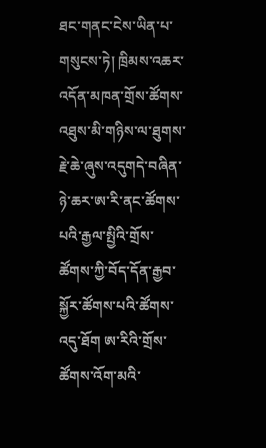ཐང་གནང་ངེས་ཡིན་པ་གསུངས་ཏེ། ཁྲིམས་འཆར་འདོན་མཁན་གྲོས་ཚོགས་འཐུས་མི་གཉིས་ལ་ཐུགས་རྗེ་ཆེ་ཞུས་འདུགདེ་བཞིན་ཉེ་ཆར་ཨ་རི་ནང་ཚོགས་པའི་རྒྱལ་སྤྱིའི་གྲོས་ཚོགས་ཀྱི་བོད་དོན་རྒྱབ་སྐྱོར་ཚོགས་པའི་ཚོགས་འདུ་ཐོག ཨ་རིའི་གྲོས་ཚོགས་འོག་མའི་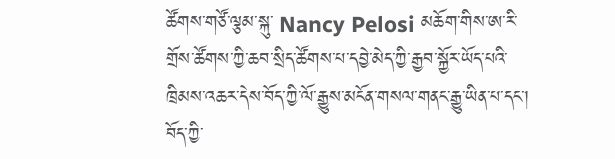ཚོགས་གཙོ་ལྕམ་སྐུ་ Nancy Pelosi མཆོག་གིས་ཨ་རི་གྲོས་ཚོགས་ཀྱི་ཆབ་སྲིད་ཚོགས་པ་དབྱེ་མེད་ཀྱི་རྒྱབ་སྐྱོར་ཡོད་པའི་ཁྲིམས་འཆར་དེས་བོད་ཀྱི་ལོ་རྒྱུས་མངོན་གསལ་གནང་རྒྱུ་ཡིན་པ་དང་། བོད་ཀྱི་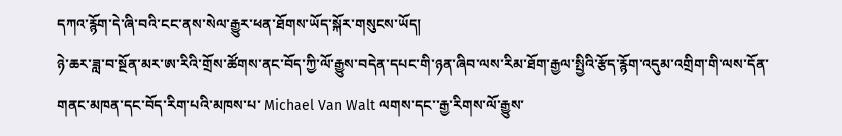དཀའ་རྙོག་དེ་ཞི་བའི་ངང་ནས་སེལ་རྒྱུར་ཕན་ཐོགས་ཡོད་སྐོར་གསུངས་ཡོད།
ཉེ་ཆར་ཟླ་བ་སྔོན་མར་ཨ་རིའི་གྲོས་ཚོགས་ནང་བོད་ཀྱི་ལོ་རྒྱུས་བདེན་དཔང་གི་ཉན་ཞིབ་ལས་རིམ་ཐོག་རྒྱལ་སྤྱིའི་རྩོད་རྙོག་འདུམ་འགྲིག་གི་ལས་དོན་གནང་མཁན་དང་བོད་རིག་པའི་མཁས་པ་ Michael Van Walt ལགས་དང་་རྒྱ་རིགས་ལོ་རྒྱུས་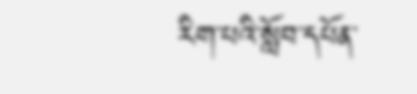རིག་པའི་སློབ་དཔོན་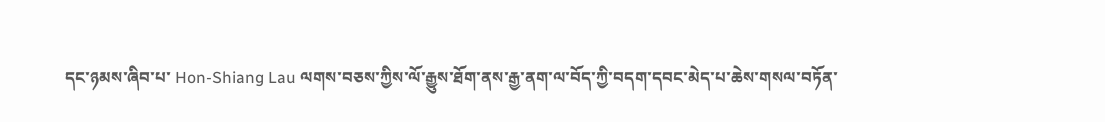དང་ཉམས་ཞིབ་པ་ Hon-Shiang Lau ལགས་བཅས་ཀྱིས་ལོ་རྒྱུས་ཐོག་ནས་རྒྱ་ནག་ལ་བོད་ཀྱི་བདག་དབང་མེད་པ་ཆེས་གསལ་བཏོན་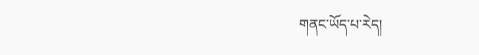གནང་ཡོད་པ་རེད།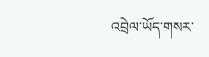འབྲེལ་ཡོད་གསར་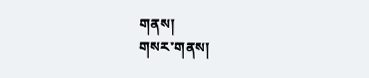གནས།
གསར་གནས།